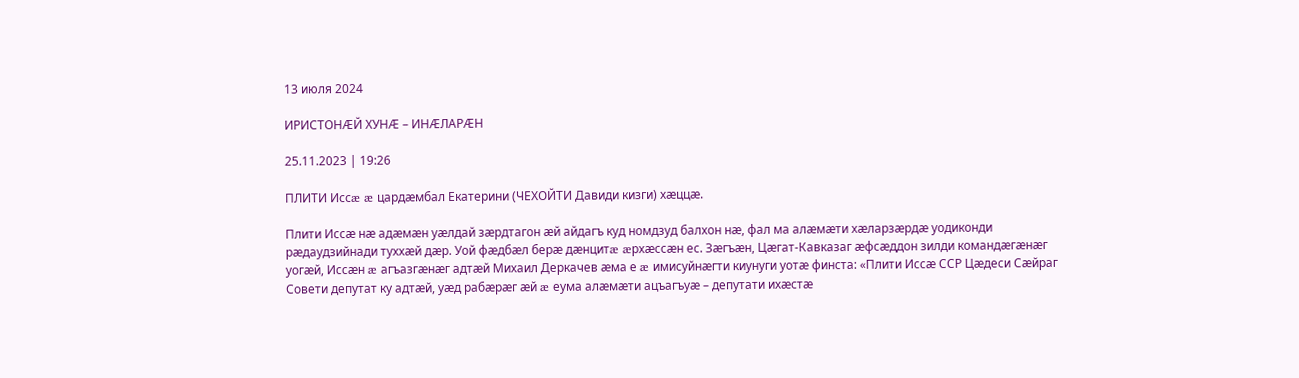13 июля 2024

ИРИСТОНÆЙ ХУНÆ – ИНÆЛАРÆН

25.11.2023 | 19:26

ПЛИТИ Иссæ æ цардæмбал Екатерини (ЧЕХОЙТИ Давиди кизги) хæццæ.

Плити Иссæ нæ адæмæн уæлдай зæрдтагон æй айдагъ куд номдзуд балхон нæ, фал ма алæмæти хæларзæрдæ уодиконди рæдаудзийнади туххæй дæр. Уой фæдбæл берæ дæнцитæ æрхæссæн ес. Зæгъæн, Цæгат-Кавказаг æфсæддон зилди командæгæнæг уогæй, Иссæн æ агъазгæнæг адтæй Михаил Деркачев æма е æ имисуйнæгти киунуги уотæ финста: «Плити Иссæ ССР Цæдеси Сæйраг Совети депутат ку адтæй, уæд рабæрæг æй æ еума алæмæти ацъагъуæ – депутати ихæстæ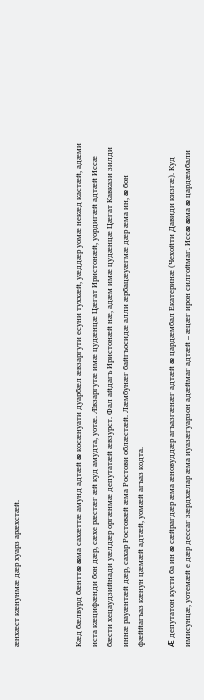æнхæст кæнунмæ дæр хуарз арæхстæй.



Кæд бæлвурд бæнттæ æма сахæттæ амунд адтæй æ косæнуати дуарбæл æвзаргути есуни туххæй, уæддæр уомæ некæд кастæй, адæми иста кæцифæнди бон дæр, сæхе рæстæг æй куд амудта, уотæ. Æвзаргутæ имæ цудæнцæ Цæгат Иристонæй, уордигæй адтæй Иссæ бæсти хецаудзийнади уæлдæр оргæнмæ депутатæй æвзурст. Фал айдагъ Иристонæй нæ, адæм имæ цудæнцæ Цæгат Кавкази зилди иннæ рауæнтæй дæр, сахар Ростовæй æма Ростови облæстæй. Лæмбунæг байгъосидæ алли æрбацæуæгмæ дæр æма ин, æ бон фæййагъаз кæнун цæмæй адтæй, уомæй агъаз кодта.

Æ депутатон кусти ба ин æ сæйрагдæр æма æновуддæр агъазгæнæг адтæй æ цардæмбал Екатеринæ (Чехойти Давиди кизгæ). Куд имисунцæ, уотемæй е дæр дессаг зæрдхæлар æма иуазæгуарзон адæймаг адтæй – æцæг ирон силгоймаг. Иссæ æма æ цардæмбали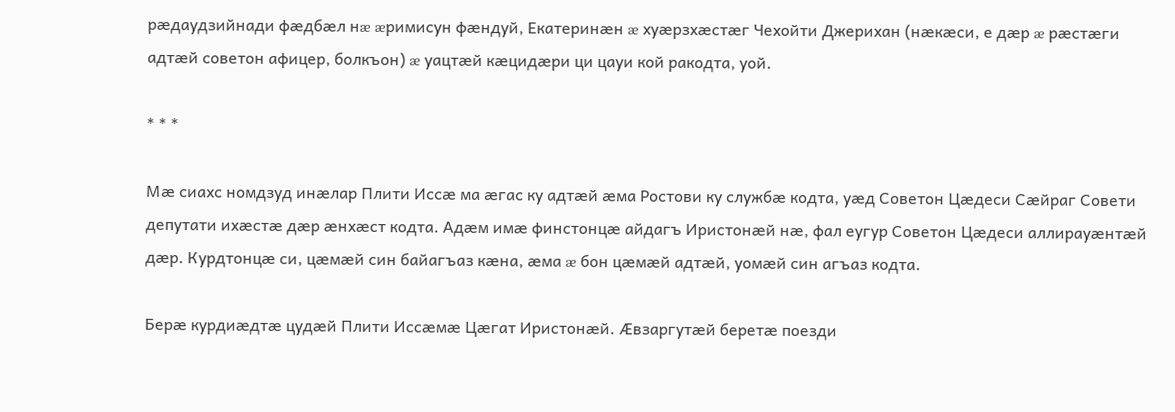рæдаудзийнади фæдбæл нæ æримисун фæндуй, Екатеринæн æ хуæрзхæстæг Чехойти Джерихан (нæкæси, е дæр æ рæстæги адтæй советон афицер, болкъон) æ уацтæй кæцидæри ци цауи кой ракодта, уой.

* * *

Мæ сиахс номдзуд инæлар Плити Иссæ ма æгас ку адтæй æма Ростови ку службæ кодта, уæд Советон Цæдеси Сæйраг Совети депутати ихæстæ дæр æнхæст кодта. Адæм имæ финстонцæ айдагъ Иристонæй нæ, фал еугур Советон Цæдеси аллирауæнтæй дæр. Курдтонцæ си, цæмæй син байагъаз кæна, æма æ бон цæмæй адтæй, уомæй син агъаз кодта.

Берæ курдиæдтæ цудæй Плити Иссæмæ Цæгат Иристонæй. Æвзаргутæй беретæ поезди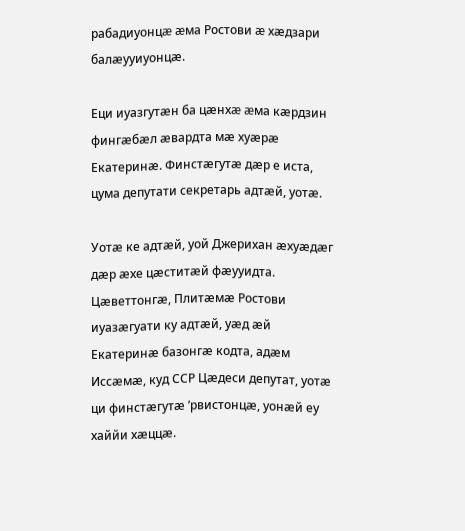рабадиуонцæ æма Ростови æ хæдзари балæууиуонцæ.

Еци иуазгутæн ба цæнхæ æма кæрдзин фингæбæл æвардта мæ хуæрæ Екатеринæ. Финстæгутæ дæр е иста, цума депутати секретарь адтæй, уотæ.

Уотæ ке адтæй, уой Джерихан æхуæдæг дæр æхе цæститæй фæууидта. Цæветтонгæ, Плитæмæ Ростови иуазæгуати ку адтæй, уæд æй Екатеринæ базонгæ кодта, адæм Иссæмæ, куд ССР Цæдеси депутат, уотæ ци финстæгутæ ’рвистонцæ, уонæй еу хаййи хæццæ.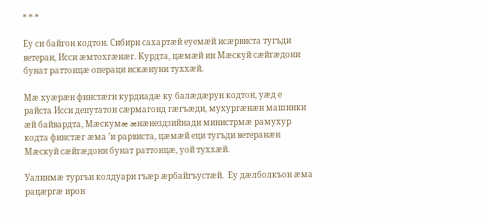* * *

Еу си байгон кодтон. Сибири сахартæй еуемæй исæрвиста тугъди ветеран, Исси æмтохгæнæг. Курдта, цæмæй ин Мæскуй сæйгæдони бунат раттонцæ операци искæнуни туххæй.

Мæ хуæрæн финстæги курдиадæ ку балæдæрун кодтон, уæд е  райста Исси депутатон сæрмагонд гæгъæди, мухургæнæн машинки æй байвардта, Мæскумæ æнæнездзийнади министрмæ рамухур кодта финстæг æма ’и рарвиста, цæмæй еци тугъди ветеранæн Мæскуй сæйгæдони бунат раттонцæ, уой туххæй.

Уалинмæ тургъи колдуари гъæр æрбайгъустæй.  Еу дæлболкъон æма рацæргæ ирон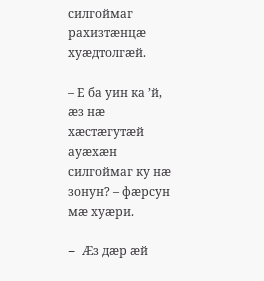силгоймаг рахизтæнцæ хуæдтолгæй.

– Е ба уин ка ’й, æз нæ хæстæгутæй ауæхæн силгоймаг ку нæ зонун? – фæрсун мæ хуæри.

– Æз дæр æй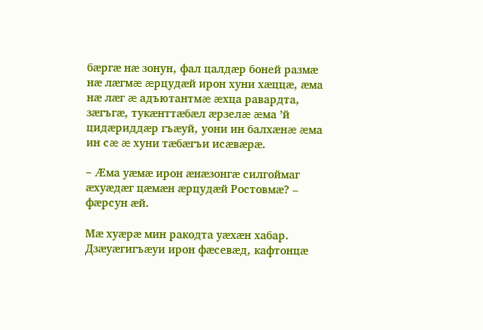бæргæ нæ зонун, фал цалдæр боней размæ нæ лæгмæ æрцудæй ирон хуни хæццæ, æма нæ лæг æ адъютантмæ æхца равардта, зæгъгæ, тукæнттæбæл æрзелæ æма ’й цидæриддæр гъæуй, уони ин балхæнæ æма ин сæ æ хуни тæбæгъи исæвæрæ.

– Æма уæмæ ирон æнæзонгæ силгоймаг æхуæдæг цæмæн æрцудæй Ростовмæ? – фæрсун æй.

Мæ хуæрæ мин ракодта уæхæн хабар. Дзæуæгигъæуи ирон фæсевæд, кафтонцæ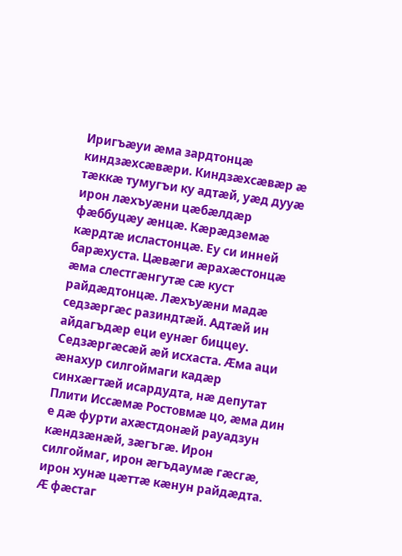Иригъæуи æма зардтонцæ киндзæхсæвæри. Киндзæхсæвæр æ тæккæ тумугъи ку адтæй, уæд дууæ ирон лæхъуæни цæбæлдæр фæббуцæу æнцæ. Кæрæдземæ кæрдтæ исластонцæ. Еу си инней барæхуста. Цæвæги æрахæстонцæ æма слестгæнгутæ сæ куст райдæдтонцæ. Лæхъуæни мадæ седзæргæс разиндтæй. Адтæй ин айдагъдæр еци еунæг биццеу. Седзæргæсæй æй исхаста. Æма аци æнахур силгоймаги кадæр синхæгтæй исардудта, нæ депутат Плити Иссæмæ Ростовмæ цо, æма дин е дæ фурти ахæстдонæй рауадзун кæндзæнæй, зæгъгæ. Ирон силгоймаг, ирон æгъдаумæ гæсгæ, ирон хунæ цæттæ кæнун райдæдта. Æ фæстаг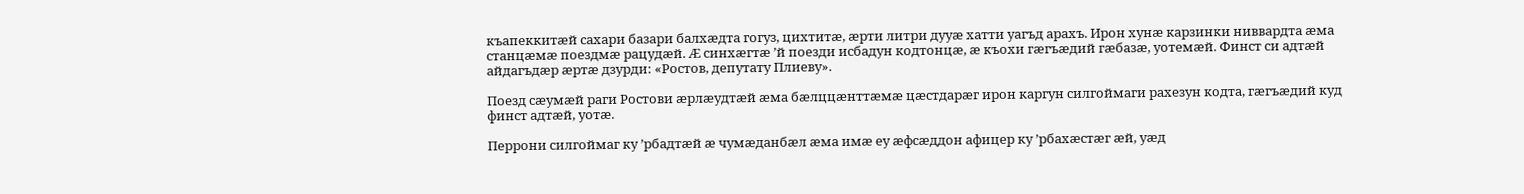къапеккитæй сахари базари балхæдта гогуз, цихтитæ, æрти литри дууæ хатти уагъд арахъ. Ирон хунæ карзинки ниввардта æма станцæмæ поездмæ рацудæй. Æ синхæгтæ ’й поезди исбадун кодтонцæ, æ къохи гæгъæдий гæбазæ, уотемæй. Финст си адтæй айдагъдæр æртæ дзурди: «Ростов, депутату Плиеву».

Поезд сæумæй раги Ростови æрлæудтæй æма бæлццæнттæмæ цæстдарæг ирон каргун силгоймаги рахезун кодта, гæгъæдий куд финст адтæй, уотæ.

Перрони силгоймаг ку ’рбадтæй æ чумæданбæл æма имæ еу æфсæддон афицер ку ’рбахæстæг æй, уæд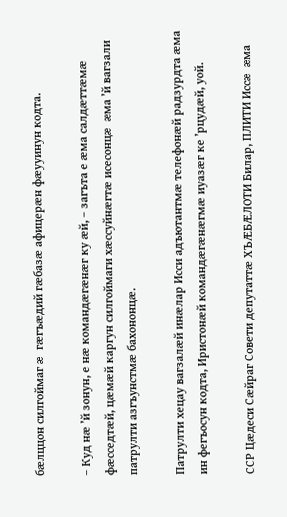бæлццон силгоймаг æ гæгъæдий гæбазæ афицерæн фæууинун кодта.

– Куд нæ ’й зонун, е нæ командæгæнæг ку æй, – загъта е æма салдæттæмæ фæсседтæй, цæмæй каргун силгоймаги хæссуйнæгтæ исесонцæ æма ’й вагзали патрулти азгъунстмæ бахононцæ.

Патрулти хецау вагзалæй инæлар Исси адъютантмæ телефонæй радзурдта æма ин фегъосун кодта, Иристонæй командæгæнæгмæ иуазæг ке ’рцудæй, уой.

ССР Цæдеси Сæйраг Совети депутаттæ ХЪÆБÆЛОТИ Билар, ПЛИТИ Иссæ æма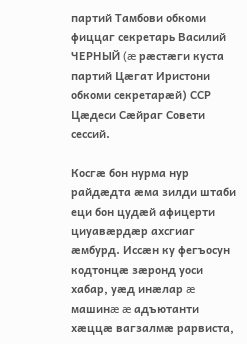партий Тамбови обкоми фиццаг секретарь Василий ЧЕРНЫЙ (æ рæстæги куста партий Цæгат Иристони обкоми секретарæй) ССР Цæдеси Сæйраг Совети сессий.

Косгæ бон нурма нур райдæдта æма зилди штаби еци бон цудæй афицерти циуавæрдæр ахсгиаг æмбурд. Иссæн ку фегъосун кодтонцæ зæронд уоси хабар, уæд инæлар æ машинæ æ адъютанти хæццæ вагзалмæ рарвиста,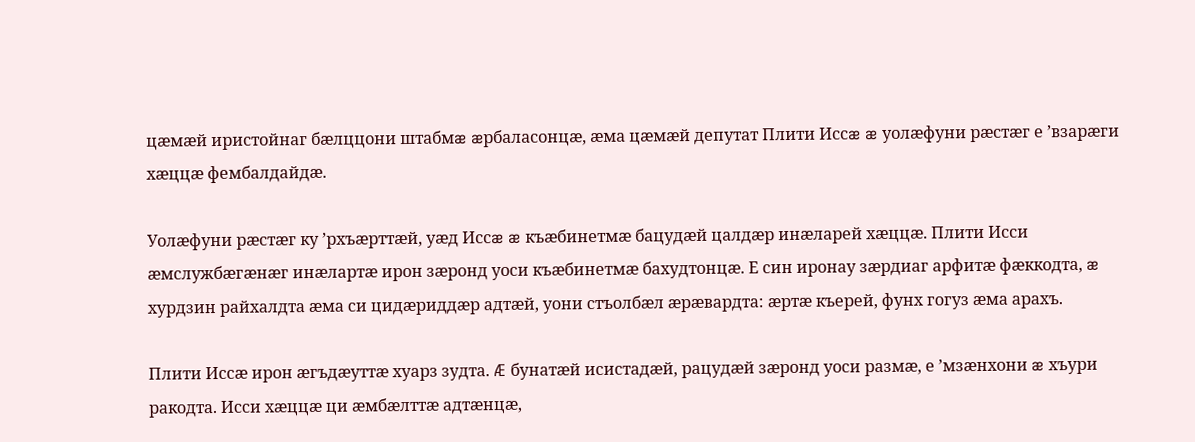цæмæй иристойнаг бæлццони штабмæ æрбаласонцæ, æма цæмæй депутат Плити Иссæ æ уолæфуни рæстæг е ’взарæги хæццæ фембалдайдæ.

Уолæфуни рæстæг ку ’рхъæрттæй, уæд Иссæ æ къæбинетмæ бацудæй цалдæр инæларей хæццæ. Плити Исси æмслужбæгæнæг инæлартæ ирон зæронд уоси къæбинетмæ бахудтонцæ. Е син иронау зæрдиаг арфитæ фæккодта, æ хурдзин райхалдта æма си цидæриддæр адтæй, уони стъолбæл æрæвардта: æртæ къерей, фунх гогуз æма арахъ.

Плити Иссæ ирон æгъдæуттæ хуарз зудта. Æ бунатæй исистадæй, рацудæй зæронд уоси размæ, е ’мзæнхони æ хъури ракодта. Исси хæццæ ци æмбæлттæ адтæнцæ,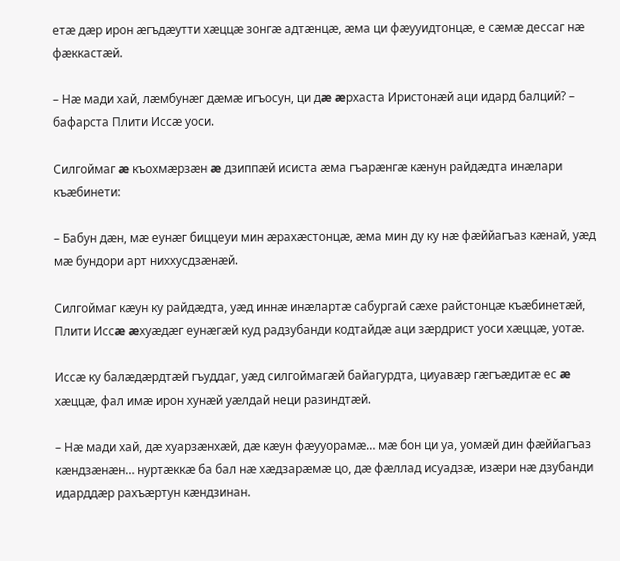етæ дæр ирон æгъдæутти хæццæ зонгæ адтæнцæ, æма ци фæууидтонцæ, е сæмæ дессаг нæ фæккастæй.

– Нæ мади хай, лæмбунæг дæмæ игъосун, ци дæ æрхаста Иристонæй аци идард балций? – бафарста Плити Иссæ уоси.

Силгоймаг æ къохмæрзæн æ дзиппæй исиста æма гъарæнгæ кæнун райдæдта инæлари къæбинети:

– Бабун дæн, мæ еунæг биццеуи мин æрахæстонцæ, æма мин ду ку нæ фæййагъаз кæнай, уæд мæ бундори арт ниххусдзæнæй.

Силгоймаг кæун ку райдæдта, уæд иннæ инæлартæ сабургай сæхе райстонцæ къæбинетæй, Плити Иссæ æхуæдæг еунæгæй куд радзубанди кодтайдæ аци зæрдрист уоси хæццæ, уотæ.

Иссæ ку балæдæрдтæй гъуддаг, уæд силгоймагæй байагурдта, циуавæр гæгъæдитæ ес æ хæццæ, фал имæ ирон хунæй уæлдай неци разиндтæй.

– Нæ мади хай, дæ хуарзæнхæй, дæ кæун фæууорамæ… мæ бон ци уа, уомæй дин фæййагъаз кæндзæнæн… нуртæккæ ба бал нæ хæдзарæмæ цо, дæ фæллад исуадзæ, изæри нæ дзубанди идарддæр рахъæртун кæндзинан.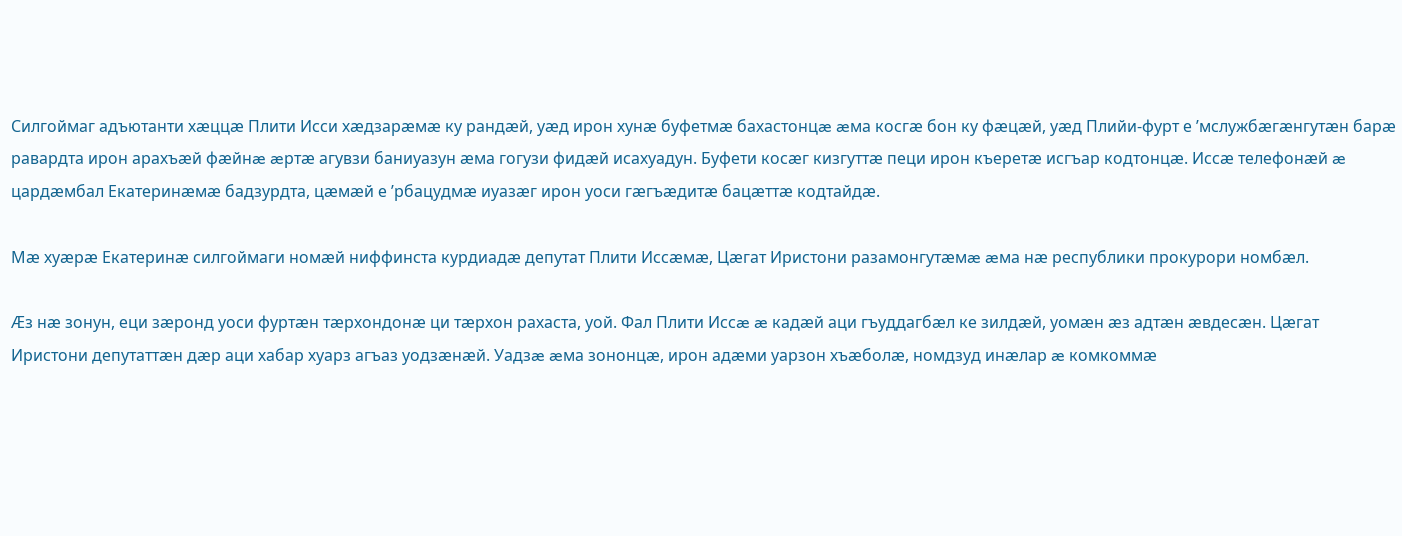Силгоймаг адъютанти хæццæ Плити Исси хæдзарæмæ ку рандæй, уæд ирон хунæ буфетмæ бахастонцæ æма косгæ бон ку фæцæй, уæд Плийи-фурт е ’мслужбæгæнгутæн барæ равардта ирон арахъæй фæйнæ æртæ агувзи баниуазун æма гогузи фидæй исахуадун. Буфети косæг кизгуттæ пеци ирон къеретæ исгъар кодтонцæ. Иссæ телефонæй æ цардæмбал Екатеринæмæ бадзурдта, цæмæй е ’рбацудмæ иуазæг ирон уоси гæгъæдитæ бацæттæ кодтайдæ.

Мæ хуæрæ Екатеринæ силгоймаги номæй ниффинста курдиадæ депутат Плити Иссæмæ, Цæгат Иристони разамонгутæмæ æма нæ республики прокурори номбæл.

Æз нæ зонун, еци зæронд уоси фуртæн тæрхондонæ ци тæрхон рахаста, уой. Фал Плити Иссæ æ кадæй аци гъуддагбæл ке зилдæй, уомæн æз адтæн æвдесæн. Цæгат Иристони депутаттæн дæр аци хабар хуарз агъаз уодзæнæй. Уадзæ æма зононцæ, ирон адæми уарзон хъæболæ, номдзуд инæлар æ комкоммæ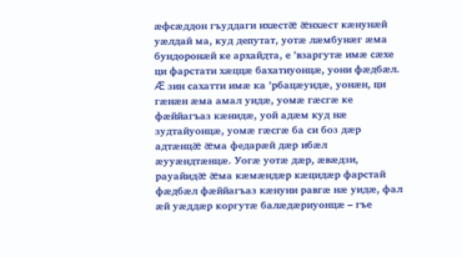æфсæддон гъуддаги ихæстæ æнхæст кæнунæй уæлдай ма, куд депутат, уотæ лæмбунæг æма бундоронæй ке архайдта, е ’взаргутæ имæ сæхе ци фарстати хæццæ бахатиуонцæ, уони фæдбæл. Æ зин сахатти имæ ка ’рбацæуидæ, уонæн, ци гæнæн æма амал уидæ, уомæ гæсгæ ке фæййагъаз кæнидæ, уой адæм куд нæ зудтайуонцæ, уомæ гæсгæ ба си боз дæр адтæнцæ æма федарæй дæр ибæл æууæндтæнцæ. Уогæ уотæ дæр, æвæдзи, рауайидæ æма кæмæндæр кæцидæр фарстай фæдбæл фæййагъаз кæнуни равгæ нæ уидæ, фал æй уæддæр коргутæ балæдæриуонцæ – гъе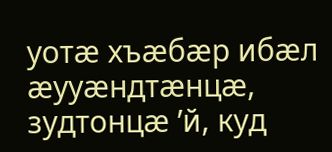уотæ хъæбæр ибæл æууæндтæнцæ, зудтонцæ ’й, куд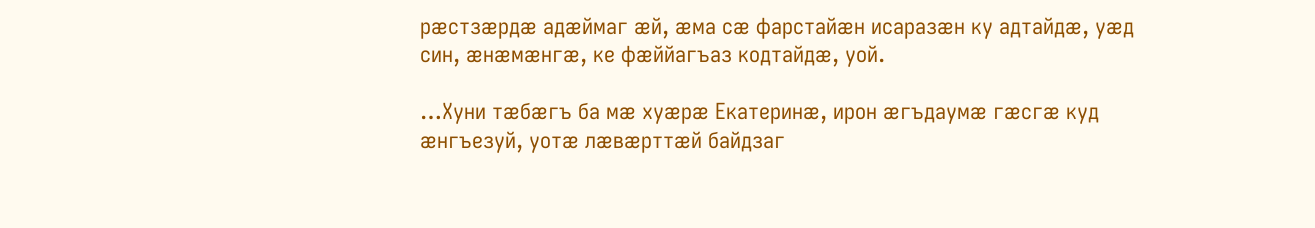рæстзæрдæ адæймаг æй, æма сæ фарстайæн исаразæн ку адтайдæ, уæд син, æнæмæнгæ, ке фæййагъаз кодтайдæ, уой.

…Хуни тæбæгъ ба мæ хуæрæ Екатеринæ, ирон æгъдаумæ гæсгæ куд æнгъезуй, уотæ лæвæрттæй байдзаг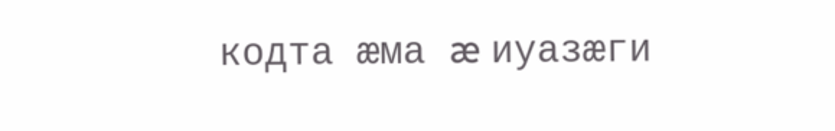кодта æма æ иуазæги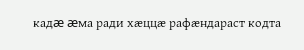кадæ æма ради хæццæ рафæндараст кодта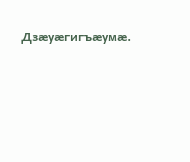Дзæуæгигъæумæ.